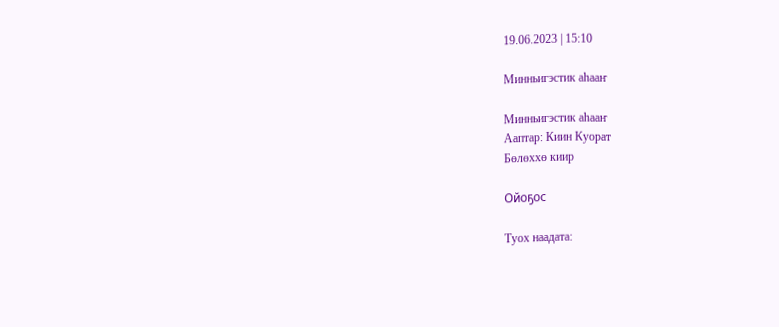19.06.2023 | 15:10

Минньигэстик аһааҥ

Минньигэстик аһааҥ
Ааптар: Киин Куорат
Бөлөххө киир

Ойоҕос

Туох наадата: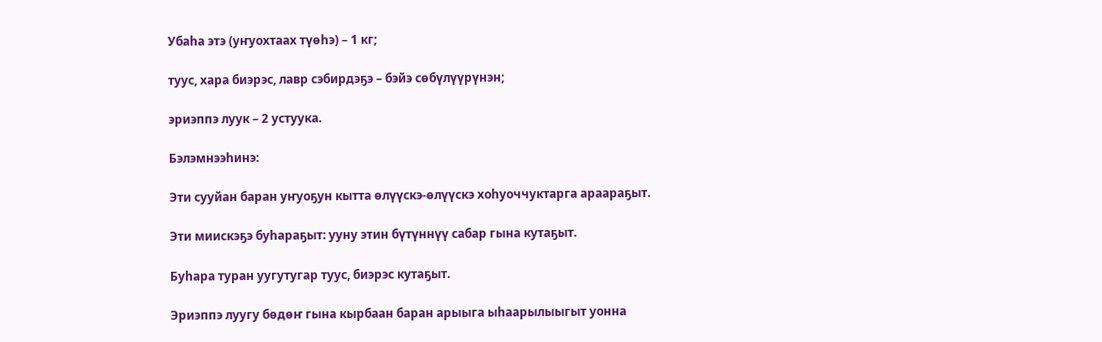Убаһа этэ (уҥуохтаах түөһэ) – 1 кг;

туус, хара биэрэс, лавр сэбирдэҕэ – бэйэ сөбүлүүрүнэн;

эриэппэ луук – 2 устуука.

Бэлэмнээһинэ:

Эти сууйан баран уҥуоҕун кытта өлүүскэ-өлүүскэ хоһуоччуктарга араараҕыт.

Эти миискэҕэ буһараҕыт: ууну этин бүтүннүү сабар гына кутаҕыт.

Буһара туран уугутугар туус, биэрэс кутаҕыт.

Эриэппэ луугу бөдөҥ гына кырбаан баран арыыга ыһаарылыыгыт уонна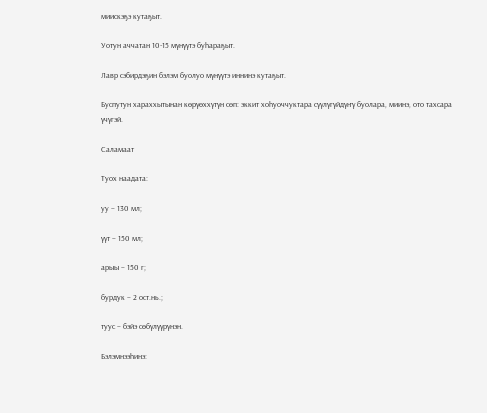миискэҕэ кутаҕыт.

Уотун аччатан 10-15 мүнүүтэ буһараҕыт.

Лавр сэбирдэҕин бэлэм буолуо мүнүүтэ иннинэ кутаҕыт.

Буспутун хараххытынан көрүөххүтүн сөп: эккит хоһуоччуктара сүүлүгүйдүҥү буолара, миинэ, ото тахсара үчүгэй.

Саламаат

Туох наадата:

уу – 130 мл;

үүт – 150 мл;

арыы – 150 г;

бурдук – 2 ост.нь.;

туус – бэйэ сөбүлүүрүнэн.

Бэлэмнээһинэ: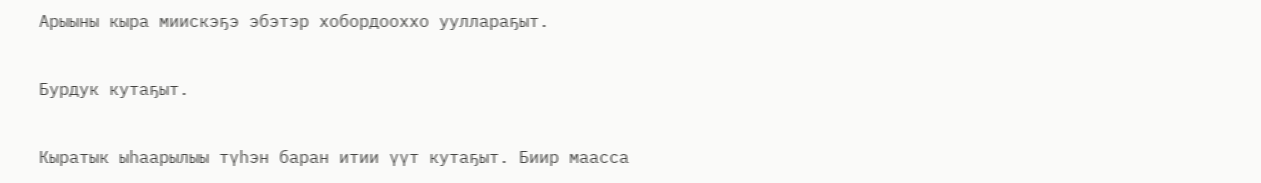Арыыны кыра миискэҕэ эбэтэр хобордооххо ууллараҕыт.

Бурдук кутаҕыт.

Кыратык ыһаарылыы түһэн баран итии үүт кутаҕыт. Биир маасса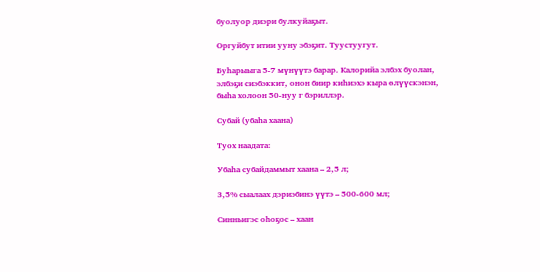буолуор диэри булкуйаҕыт.

Оргуйбут итии ууну эбэҕит. Туустуугут.

Буһарыыга 5-7 мүнүүтэ барар. Калорийа элбэх буолан, элбэҕи сиэбэккит, онон биир киһиэхэ кыра өлүүскэнэн, быһа холоон 50-нуу г бэриллэр.

Субай (убаһа хаана)

Туох наадата:

Убаһа субайдаммыт хаана – 2,5 л;

3,5% сыалаах дэриэбинэ үүтэ – 500-600 мл;

Синньигэс оһоҕос – хаан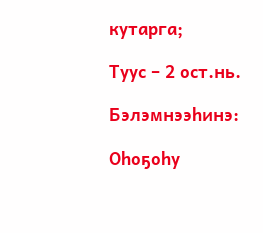кутарга;

Туус – 2 ост.нь.

Бэлэмнээһинэ:

Оһоҕоһу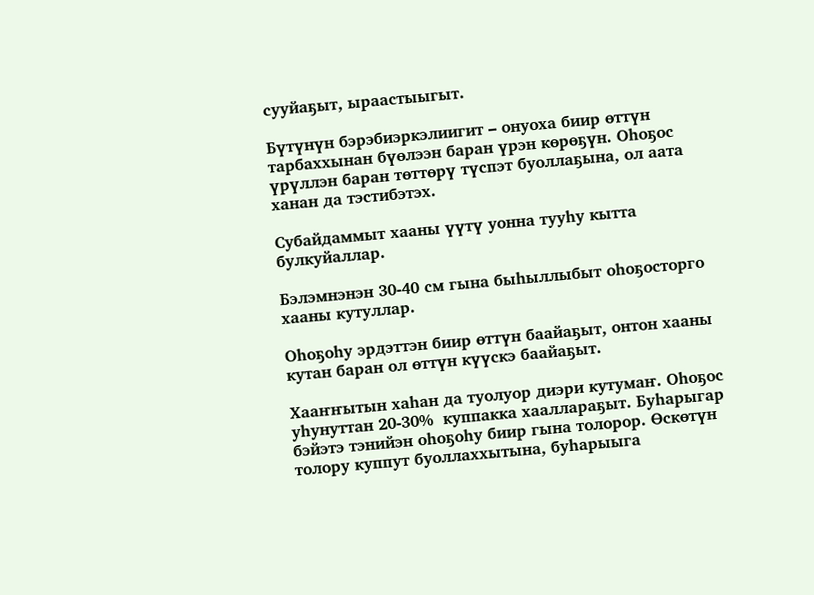сууйаҕыт, ыраастыыгыт.

Бүтүнүн бэрэбиэркэлиигит – онуоха биир өттүн тарбаххынан бүөлээн баран үрэн көрөҕүн. Оһоҕос үрүллэн баран төттөрү түспэт буоллаҕына, ол аата ханан да тэстибэтэх.

Субайдаммыт хааны үүтү уонна тууһу кытта булкуйаллар.

Бэлэмнэнэн 30-40 см гына быһыллыбыт оһоҕосторго хааны кутуллар.

Оһоҕоһу эрдэттэн биир өттүн баайаҕыт, онтон хааны кутан баран ол өттүн күүскэ баайаҕыт.

Хааҥҥытын хаһан да туолуор диэри кутумаҥ. Оһоҕос уһунуттан 20-30%  куппакка хааллараҕыт. Буһарыгар бэйэтэ тэнийэн оһоҕоһу биир гына толорор. Өскөтүн толору куппут буоллаххытына, буһарыыга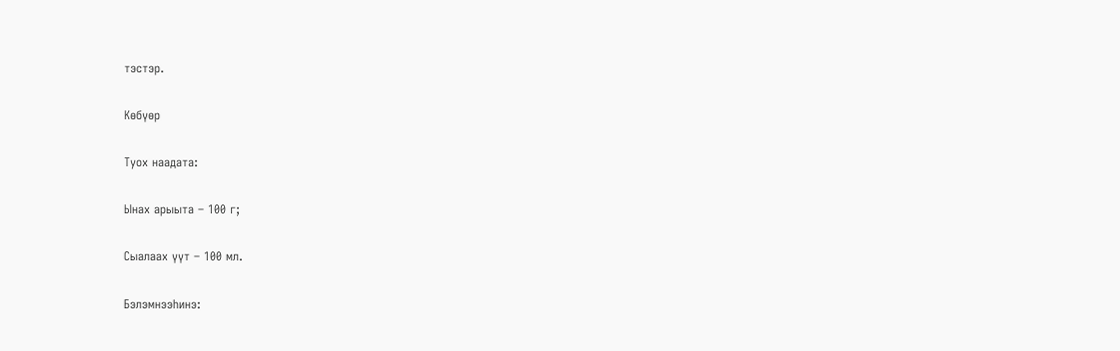тэстэр.

Көбүөр

Туох наадата:

Ынах арыыта – 100 г;

Сыалаах үүт – 100 мл.

Бэлэмнээһинэ: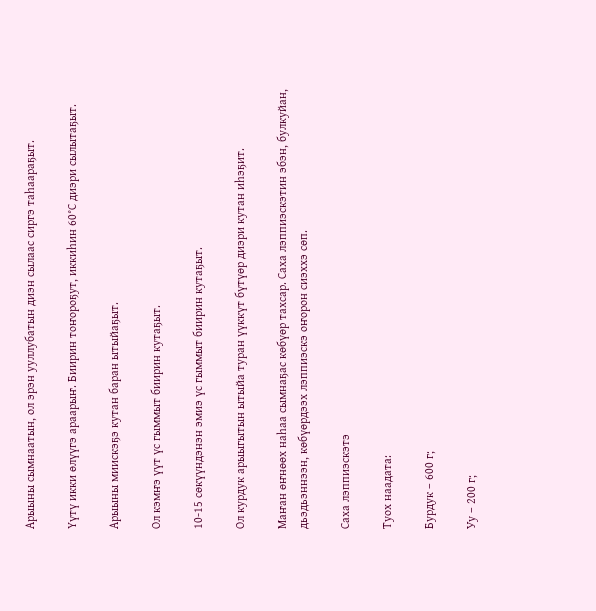Арыыны сымнаатын, ол эрэн ууллубатын диэн сылаас сиргэ таһаараҕыт.

Үүтү икки өлүүгэ араарыҥ. Биирин тоҥороҕут, иккиһин 60°С диэри сылытаҕыт.

Арыыны миискэҕэ кутан баран ытыйаҕыт.

Ол кэмҥэ үүт үс гыммыт биирин кутаҕыт.

10-15 сөкүүндэнэн эмиэ үс гыммыт биирин кутаҕыт.

Ол курдук арыыгытын ытыйа туран үүккүт бүтүөр диэри кутан иһэҕит.

Маҥан өҥнөөх наһаа сымнаҕас көбүөр тахсар. Саха лэппиэскэтин эбэн, булкуйан, дьэдьэннээн, көбүөрдээх лэппиэскэ оҥорон сиэххэ сөп.

Саха лэппиэскэтэ

Туох наадата:

Бурдук – 600 г;

Уу – 200 г;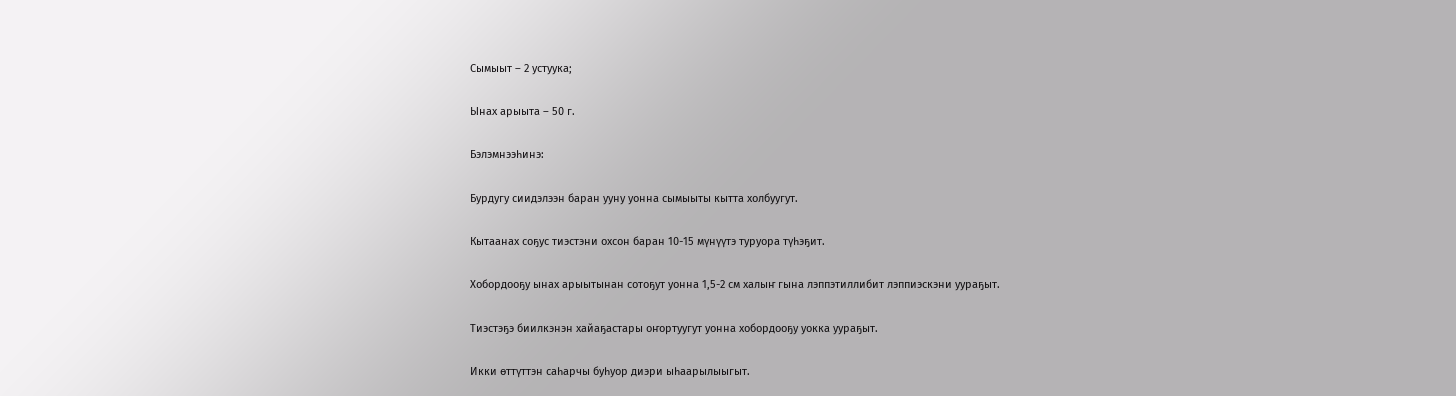Сымыыт – 2 устуука;

Ынах арыыта – 50 г.

Бэлэмнээһинэ:

Бурдугу сиидэлээн баран ууну уонна сымыыты кытта холбуугут.

Кытаанах соҕус тиэстэни охсон баран 10-15 мүнүүтэ туруора түһэҕит.

Хобордооҕу ынах арыытынан сотоҕут уонна 1,5-2 см халыҥ гына лэппэтиллибит лэппиэскэни уураҕыт.

Тиэстэҕэ биилкэнэн хайаҕастары оҥортуугут уонна хобордооҕу уокка уураҕыт.

Икки өттүттэн саһарчы буһуор диэри ыһаарылыыгыт.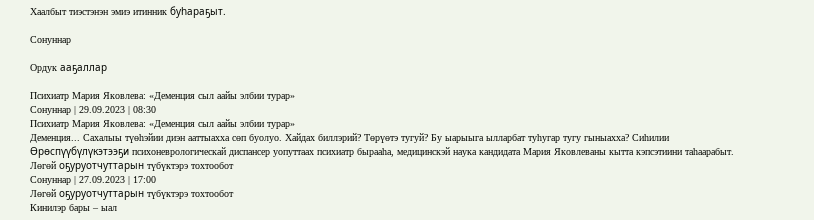Хаалбыт тиэстэнэн эмиэ итинник буһараҕыт.

Сонуннар

Ордук ааҕаллар

Психиатр Мария Яковлева: «Деменция сыл аайы элбии турар»
Сонуннар | 29.09.2023 | 08:30
Психиатр Мария Яковлева: «Деменция сыл аайы элбии турар»
Деменция... Сахалыы түөһэйии диэн ааттыахха сөп буолуо. Хайдах биллэрий? Төрүөтэ тугуй? Бу ыарыыга ылларбат туһугар тугу гыныахха? Сиһилии Өрөспүүбүлүкэтээҕи психоневрологическай диспансер уопуттаах психиатр бырааһа, медицинскэй наука кандидата Мария Яковлеваны кытта кэпсэтиини таһаарабыт.
Лөгөй оҕуруотчуттарын түбүктэрэ тохтообот
Сонуннар | 27.09.2023 | 17:00
Лөгөй оҕуруотчуттарын түбүктэрэ тохтообот
Кинилэр бары – ыал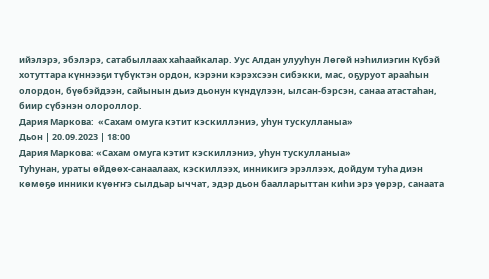ийэлэрэ, эбэлэрэ, сатабыллаах хаһаайкалар. Уус Алдан улууһун Лөгөй нэһилиэгин Күбэй хотуттара күннээҕи түбүктэн ордон, кэрэни кэрэхсээн сибэкки, мас, оҕуруот арааһын олордон, бүөбэйдээн, сайынын дьиэ дьонун күндүлээн, ылсан-бэрсэн, санаа атастаһан, биир сүбэнэн олороллор.
Дария Маркова:  «Сахам омуга кэтит кэскиллэниэ, уһун тускулланыа»
Дьон | 20.09.2023 | 18:00
Дария Маркова: «Сахам омуга кэтит кэскиллэниэ, уһун тускулланыа»
Туһунан, ураты өйдөөх-санаалаах, кэскиллээх, инникигэ эрэллээх, дойдум туһа диэн көмөҕө инники күөҥҥэ сылдьар ыччат, эдэр дьон баалларыттан киһи эрэ үөрэр, санаата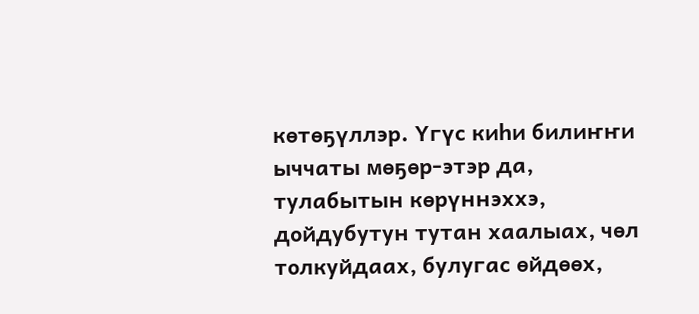көтөҕүллэр. Үгүс киһи билиҥҥи ыччаты мөҕөр-этэр да, тулабытын көрүннэххэ, дойдубутун тутан хаалыах, чөл толкуйдаах, булугас өйдөөх,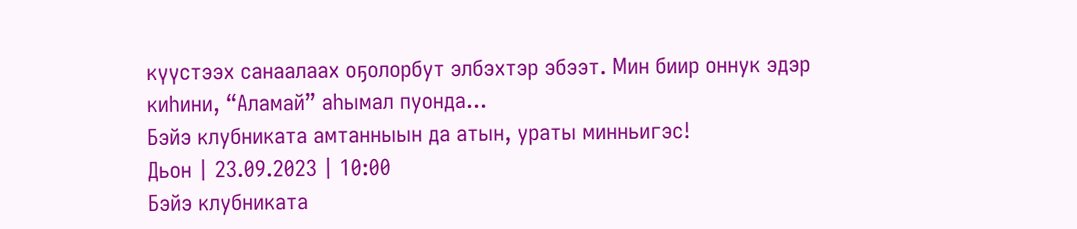күүстээх санаалаах оҕолорбут элбэхтэр эбээт. Мин биир оннук эдэр киһини, “Аламай” аһымал пуонда...
Бэйэ клубниката амтанныын да атын, ураты минньигэс!
Дьон | 23.09.2023 | 10:00
Бэйэ клубниката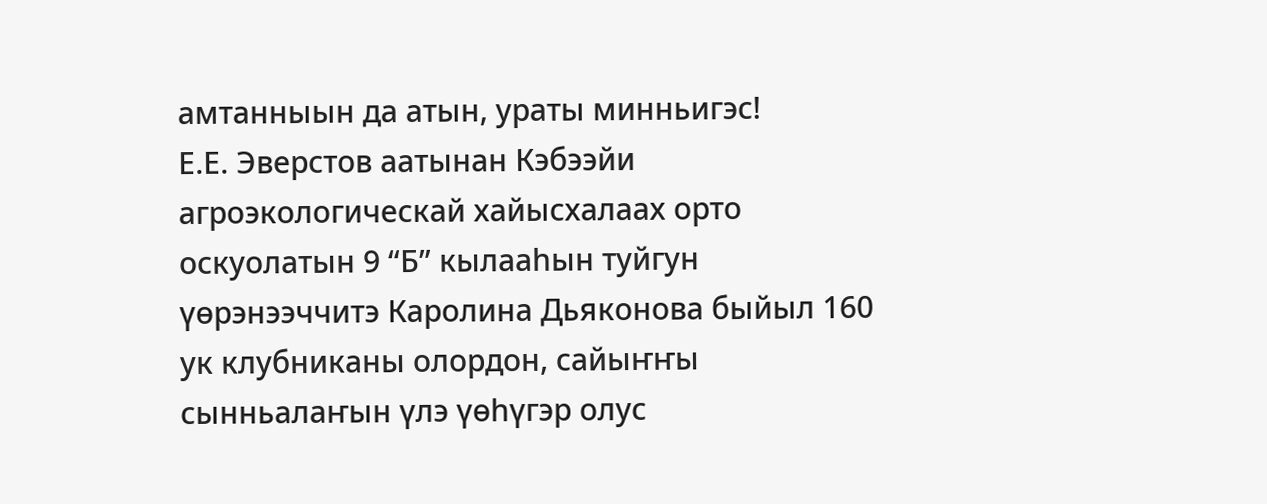амтанныын да атын, ураты минньигэс!
Е.Е. Эверстов аатынан Кэбээйи агроэкологическай хайысхалаах орто оскуолатын 9 “Б” кылааһын туйгун  үөрэнээччитэ Каролина Дьяконова быйыл 160 ук клубниканы олордон, сайыҥҥы сынньалаҥын үлэ үөһүгэр олус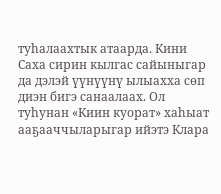туһалаахтык атаарда. Кини Саха сирин кылгас сайыныгар да дэлэй үүнүүнү ылыахха сөп  диэн бигэ санаалаах. Ол туһунан «Киин куорат» хаһыат ааҕааччыларыгар ийэтэ Клара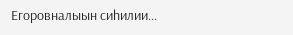Егоровналыын сиһилии...